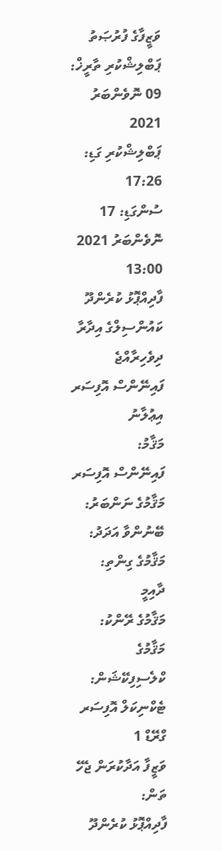ވަޒީފާގެ ފުރުޞަތު
ޕަބްލިޝްކުރި ތާރީޚް: 09 ނޮވެންބަރު 2021
ޕަބްލިޝްކުރި ގަޑި: 17:26
ސުންގަޑި: 17 ނޮވެންބަރު 2021 13:00
ފާދިއްޕޮޅު ކުރެންދޫ ކައުންސިލްގެ އިދާރާ
ދިވެހިރާއްޖެ
ފައިނޭންސް އޮފިސަރ
އިޢުލާނު
މަޤާމު:
ފައިނޭންސް އޮފިސަރ
މަޤާމުގެ ނަންބަރު:
ބޭނުންވާ އަދަދު:
މަޤާމުގެ ގިންތި:
ދާއިމީ
މަޤާމުގެ ރޭންކު:
މަޤާމުގެ ކްލެސިފިކޭޝަން:
ޓެކްނިކަލް އޮފިސަރ ގްރޭޑް 1
ވަޒީފާ އަދާކުރަން ޖެހޭ ތަން:
ފާދިއްޕޮޅު ކުރެންދޫ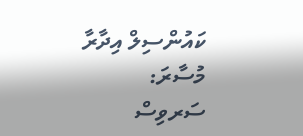ކައުންސިލް އިދާރާ
މުސާރަ:
ސަރވިސް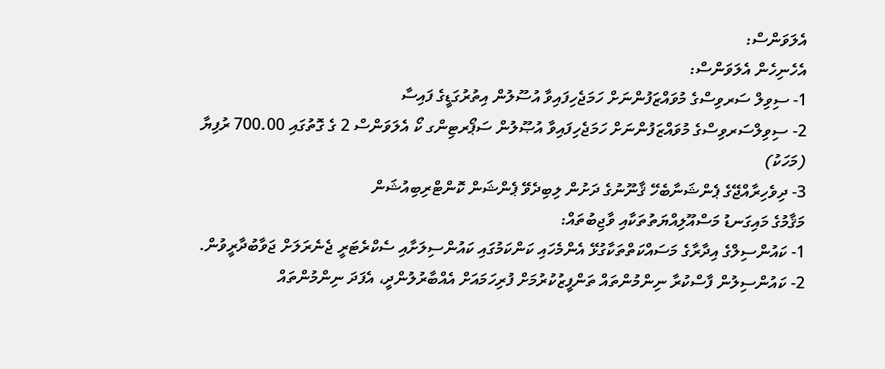އެލަވަންސް:
އެހެނިހެން އެލަވަންސް:
1- ސިވިލް ސަރވިސްގެ މުވައްޒަފުންނަށް ހަމަޖެހިފައިވާ އުސޫލުން އިތުރުގަޑީގެ ފައިސާ
2- ސިވިލްސަރވިސްގެ މުވައްޒަފުންނަށް ހަމަޖެހިފައިވާ އުޞޫލުން ސަޕޯރޓިންގ ކޯ އެލަވަންސް 2 ގެ ގޮތުގައި 700.00 ރުފިޔާ (މަހަކު)
3- ދިވެހިރާއްޖޭގެ ޕެންޝަނާބެހޭ ޤާނޫނުގެ ދަށުން ލިބިދެވޭ ޕެންޝަން ކޮންޓްރިބިއުޝަން
މަޤާމުގެ މައިގަނޑު މަސްއޫލިއްޔަތުތަކާއި ވާޖިބުތައް:
1- ކައުންސިލްގެ އިދާރާގެ މަސައްކަތްތަކާގުޅޭ އެންމެހައި ކަންކަމުގައި ކައުންސިލަށާއި ސެކްރެޓަރީ ޖެނެރަލަށް ޖަވާބުދާރީވުން.
2- ކައުންސިލުން ފާސްކުރާ ނިންމުންތައް ތަންފީޒުކުރުމަށް ފުރިހަމައަށް އެއްބާރުލުންދީ، އެފަދަ ނިންމުންތައް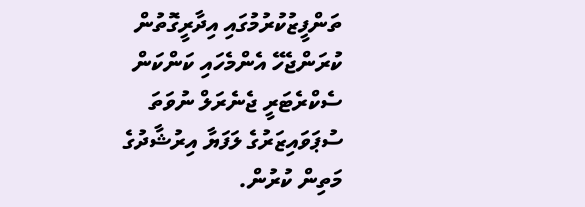ތަންފީޒުކުރުމުގައި އިދާރީގޮތުން ކުރަންޖެހޭ އެންމެހައި ކަންކަން ސެކްރެޓަރީ ޖެނެރަލް ނުވަތަ ސުޕަވައިޒަރުގެ ލަފަޔާ އިރުޝާދުގެ މަތިން ކުރުން.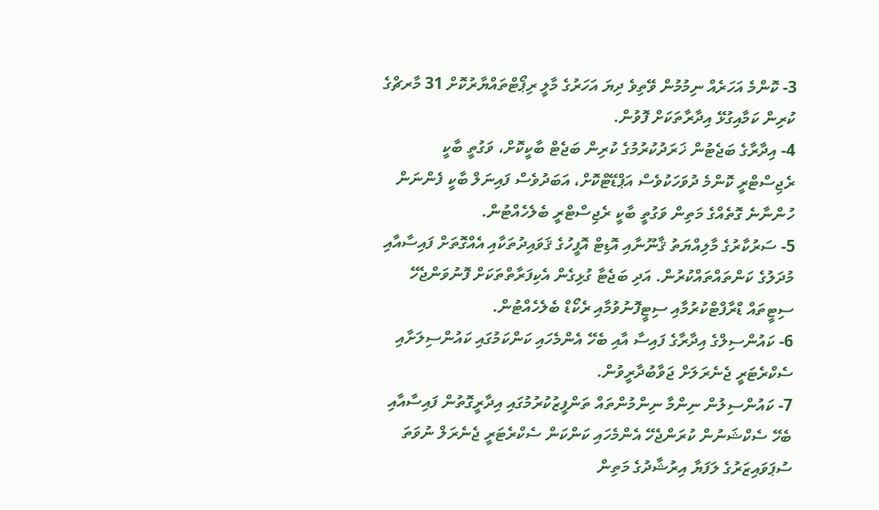3- ކޮންމެ އަހަރެއް ނިމުމުން ވޭތިވެ ދިޔަ އަހަރުގެ މާލީ ރިޕޯޓްތައްޔާރުކޮށް 31 މާރޗްގެ ކުރިން ކަމާއިގުޅޭ އިދާރާތަކަށް ފޮވުން.
4- އިދާރާގެ ބަޖެޓުން ޚަރަދުކުރުމުގެ ކުރިން ބަޖެޓް ބާކީކޮށް، ވަގުތީ ބާކީ ރެޖިސްޓްރީ ކޮންމެ ދުވަހަކުވެސް އަޕްޑޭޓްކޮށް، އަބަދުވެސް ފައިނަލް ބާކީ ފެންނަން ހުންނާނެ ގޮތެއްގެ މަތިން ވަގުތީ ބާކީ ރެޖިސްޓްރީ ބެލެހެއްޓުން.
5- ސަރުކާރުގެ މާލިއްޔަތު ޤާނޫނާއި އޮޑިޓް އޮފީހުގެ ޤަވައިދުތަކާއި އެއްގޮތަށް ފައިސާއާއި މުދަލުގެ ކަންތައްތައްކުރުން. އަދި ބަޖެޓާ ގުޅިގެން އެކިފަރާތްތަކަށް ފޮނުވަންޖެހޭ ސިޓީތައް ޑްރާފްޓްކުރުމާއި ސިޓީފޮނުވުމާއި ރެކޯޑް ބެލެހެއްޓުން.
6- ކައުންސިލްގެ އިދާރާގެ ފައިސާ އާއި ބެހޭ އެންމެހައި ކަންކަމުގައި ކައުންސިލަށާއި ސެކްރެޓަރީ ޖެނެރަލަށް ޖަވާބުދާރީވުން.
7- ކައުންސިލުން ނިންމާ ނިންމުންތައް ތަންފީޒުކުރުމުގައި އިދާރީގޮތުން ފައިސާއާއި ބެހޭ ސެކްޝަނުން ކުރަންޖެހޭ އެންމެހައި ކަންކަން ސެކްރެޓަރީ ޖެނެރަލް ނުވަތަ ސުޕަވައިޒަރުގެ ލަފަޔާ އިރުޝާދުގެ މަތިން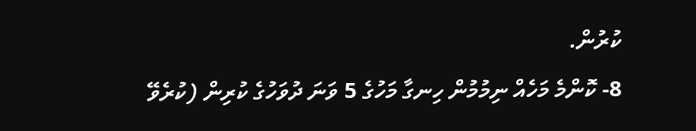ކުރުން.
8- ކޮންމެ މަހެއް ނިމުމުން ހިނގާ މަހުގެ 5 ވަނަ ދުވަހުގެ ކުރިން (ކުރެވޭ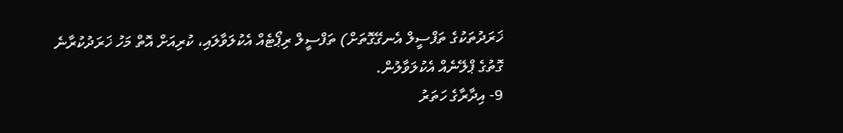ޚަރަދުތަކުގެ ތަފްސީލް އެނގޭގޮތަށް) ތަފްސީލް ރިޕޯޓެއް އެކުލަވާލައި، ކުރިއަށް އޮތް މަހު ޚަރަދުކުރާނެ ގޮތުގެ ޕްލޭނެއް އެކުލަވާލުން.
9- އިދާރާގެ ހަތަރު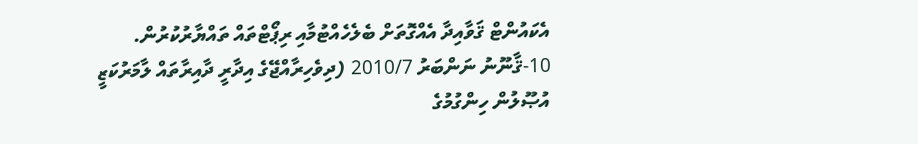އެކައުންޓް ޤަވާއިދާ އެއްގޮތަށް ބެލެހެއްޓުމާއި ރިޕޯޓްތައް ތައްޔާރުކުރުން.
10-ޤާނޫނު ނަންބަރު 2010/7 (ދިވެހިރާއްޖޭގެ އިދާރީ ދާއިރާތައް ލާމަރުކަޒީ އުޞޫލުން ހިންގުމުގެ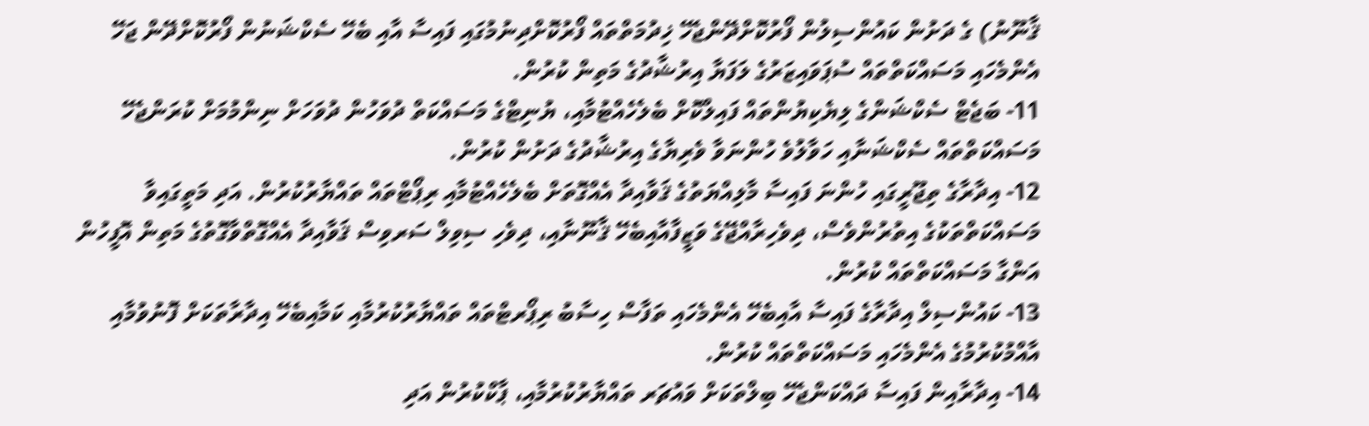ޤާނޫނު) ގެ ދަށުން ކައުންސިލުން ފޯރުކޮށްދޭންޖެހޭ ޚިދުމަތްތައް ފޯރުކޮށްދިނުމުގައި ފައިސާ އާއި ބެހޭ ސެކްޝަނުން ފޯރުކޮށްދޭން ޖަހޭ އެންމެހައި މަސައްކަތްތައް ސުޕަވައިޒަރުގެ ލަފަޔާ އިރުޝާދުގެ މަތިން ކުރުން.
11- ބަޖެޓް ސެކްޝަންގެ ލިޔެކިޔުންތައް ފައިލްކޮށް ބެލެހެއްޓުމާއި، ޔުނިޓްގެ މަސައްކަތް ދުވަހުން ދުވަހަށް ނިންމުމަށް ކުރަންޖެހޭ މަސައްކަތްތައް ސެކްޝަނާއި ހަވާލުވެ ހުންނަވާ ވެރިޔާގެ އިރުޝާދުގެ ދަށުން ކުރުން.
12- އިދާރާގެ ތިޖޫރީގައި ހުންނަ ފައިސާ މާލިއްޔަތުގެ ޤަވާއިދާ އެއްގޮތަށް ބެލެހެއްޓުމާއި ރިޕޯޓްތައް ތައްޔާރުކުރުން. އަދި މަތީގައިވާ މަސައްކަތްތަކުގެ އިތުރުންވެސް، ދިވެހިރާއްޖޭގެ ވަޒީފާއާއިބެހޭ ޤާނޫނާއި، ދިވެހި ސިވިލް ސަރވިސް ޤަވާއިދާ އެއްގޮތްވާގޮތުގެ މަތިން އޮފީހުން އަންގާ މަސައްކަތްތައް ކުރުން.
13- ކައުންސިލް އިދާރާގެ ފައިސާ އާއިބެހޭ އެންމެހައި ތަފާސް ހިސާބު ރިޕޯރޓްތައް ތައްޔާރުކުރުމާއި ކަމާއިބެހޭ އިދާރާތަކަށް ފޮނުވުމާއި އާއްމުކުރުމުގެ އެންމެހައި މަސައްކަތްތައް ކުރުން.
14- އިދާރާއިން ފައިސާ ދައްކަންޖެހޭ ބިލްތަކަށް ވައުޗަރ ތައްޔާރުކުރުމާއި، ޕާކްކުރުން އަދި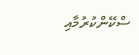ސްކޭންކުރުމާއި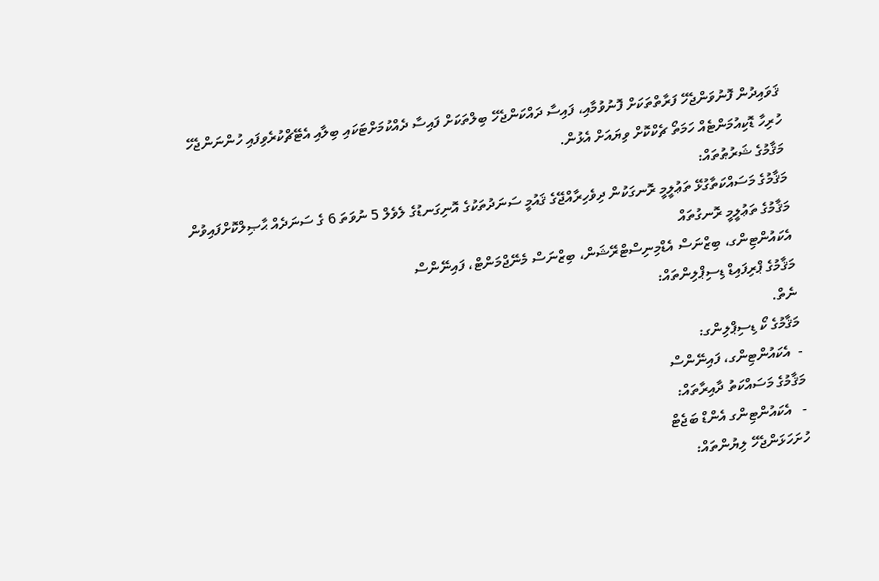ޤަވައިދުން ފޮނުވަންޖެހޭ ފަރާތްތަކަށް ފޮނުވުމާއި، ފައިސާ ދައްކަންޖެހޭ ބިލްތަކަށް ފައިސާ ދެއްކުމަށްޓަކައި ބިލާއި އެޓޭޗްކުރެވިފައި ހުންނަންޖެހޭ ހުރިހާ ޑޮކިއުމަންޓެއް ހަމަތޯ ޗެކްކޮށް ވިޔައަށް އެޅުން.
މަޤާމުގެ ޝަރުޠުތައް:
މަޤާމުގެ މަސައްކަތާގުޅޭ ތަޢުލީމީ ރޮނގަކުން ދިވެހިރާއްޖޭގެ ޤައުމީ ސަނަދުތަކުގެ އޮނިގަނޑުގެ ލެވެލް 5 ނުވަތަ 6 ގެ ސަނަދެއް ޙާޞިލްކޮށްފައިވުން
މަޤާމުގެ ތަޢުލީމީ ރޮނގުތައް
އެކައުންޓިންގ، ބިޒްނަސް އެޑްމިނިސްޓްރޭޝަން، ބިޒްނަސް މެނޭޖްމަންޓް، ފައިނޭންސް
މަޤާމުގެ ޕްރިފައިޑް ޑިސިޕްލިންތައް:
ނެތް.
މަޤާމުގެ ކޯ ޑިސިޕްލިންގ:
-  އެކައުންޓިންގ، ފައިނޭންސް
މަޤާމުގެ މަސައްކަތު ދާއިރާތައް:
-   އެކައުންޓިންގ އެންޑް ބަޖެޓް
ހުށަހަޅަންޖެހޭ ލިޔުންތައް: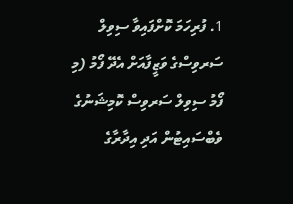1. ފުރިހަމަ ކޮށްފައިވާ ސިވިލް ސަރވިސްގެ ވަޒީފާއަށް އެދޭ ފޯމު (މި ފޯމު ސިވިލް ސަރވިސް ކޮމިޝަނުގެ ވެބްސައިޓުން އަދި އިދާރާގެ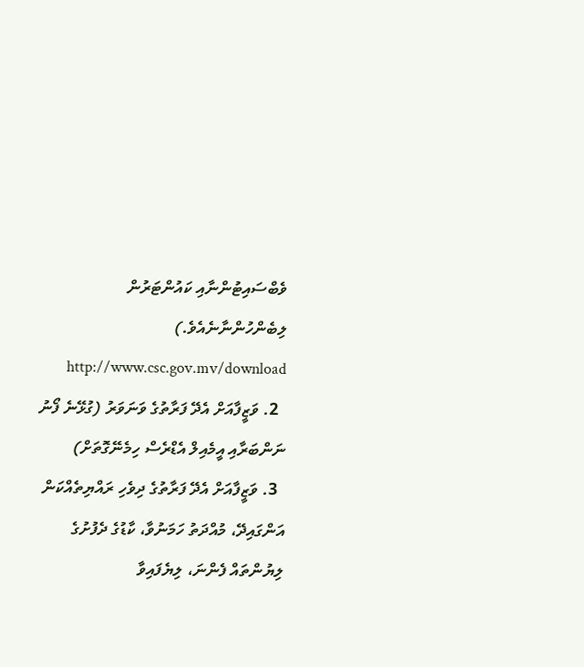ވެބްސައިޓުންނާއި ކައުންޓަރުން ލިބެންހުންނާނެއެވެ.)  http://www.csc.gov.mv/download
  2. ވަޒީފާއަށް އެދޭ ފަރާތުގެ ވަނަވަރު (ގުޅޭނެ ފޯނު ނަންބަރާއި އީމެއިލް އެޑްރެސް ހިމެނޭގޮތަށް)
  3. ވަޒީފާއަށް އެދޭ ފަރާތުގެ ދިވެހި ރައްޔިތެއްކަން އަންގައިދޭ، މުއްދަތު ހަމަނުވާ، ކާޑުގެ ދެފުށުގެ ލިޔުންތައް ފެންނަ، ލިޔެފައިވާ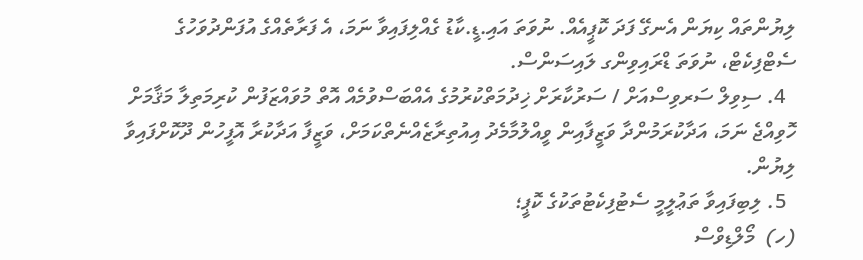ލިޔުންތައް ކިޔަން އެނގޭ ފަދަ ކޮޕީއެއް. ނުވަތަ އައި.ޑީ.ކާޑު ގެއްލިފައިވާ ނަމަ، އެ ފަރާތެއްގެ އުފަންދުވަހުގެ ސެޓްފިކެޓް، ނުވަތަ ޑްރައިވިންގ ލައިސަންސް.
  4. ސިވިލް ސަރވިސްއަށް / ސަރުކާރަށް ޚިދުމަތްކުރުމުގެ އެއްބަސްވުމެއް އޮތް މުވައްޒަފުން ކުރިމަތިލާ މަޤާމަށް ހޮވިއްޖެ ނަމަ، އަދާކުރަމުންދާ ވަޒީފާއިން ވީއްލުމާމެދު އިއުތިރާޒެއްނެތްކަމަށް، ވަޒީފާ އަދާކުރާ އޮފީހުން ދޫކޮށްފައިވާ ލިޔުން.
  5. ލިބިފައިވާ ތަޢުލީމީ ސެޓުފިކެޓުތަކުގެ ކޮޕީ؛
(ހ)  މޯލްޑިވްސް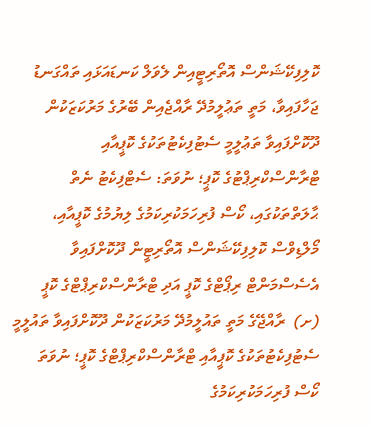ކޮލިފިކޭޝަންސް އޮތޯރިޓީއިން ލެވަލް ކަނޑައަޅައި ތައްގަނޑު ޖަހާފައިވާ، މަތީ ތަޢުލީމުދޭ ރާއްޖެއިން ބޭރުގެ މަރުކަޒަކުން ދޫކޮށްފައިވާ ތަޢުލީމީ ސެޓުފިކެޓުތަކުގެ ކޮޕީއާއި ޓްރާންސްކްރިޕްޓުގެ ކޮޕީ؛ ނުވަތަ: ސެޓްފިކެޓު ނެތް ޙާލަތްތަކުގައި، ކޯސް ފުރިހަމަކުރިކަމުގެ ލިޔުމުގެ ކޮޕީއާއި، މޯލްޑިވްސް ކޮލިފިކޭޝަންސް އޮތޯރިޓީން ދޫކޮށްފައިވާ އެސެސްމަންޓް ރިޕޯޓްގެ ކޮޕީ އަދި ޓްރާންސްކްރިޕްޓްގެ ކޮޕީ
(ށ)  ރާއްޖޭގެ މަތީ ތައުލީމުދޭ މަރުކަޒަކުން ދޫކޮށްފައިވާ ތައުލީމީ ސެޓުފިކެޓުތަކުގެ ކޮޕީއާއި ޓްރާންސްކްރިޕްޓްގެ ކޮޕީ؛ ނުވަތަ ކޯސް ފުރިހަމަކުރިކަމުގެ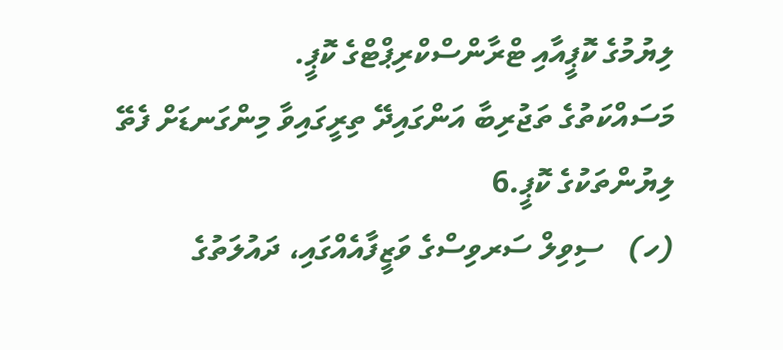ލިޔުމުގެ ކޮޕީއާއި ޓްރާންސްކްރިޕްޓްގެ ކޮޕީ.
މަސައްކަތުގެ ތަޖުރިބާ އަންގައިދޭ ތިރީގައިވާ މިންގަނޑަށް ފެތޭ ލިޔުންތަކުގެ ކޮޕީ.6
(ހ)   ސިވިލް ސަރވިސްގެ ވަޒީފާއެއްގައި، ދައުލަތުގެ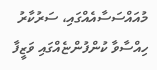މުއައްސަސާއެއްގައި، ސަރުކާރު ހިއްސާވާ ކުންފުންޏެއްގައި ވަޒީފާ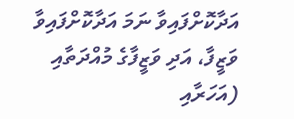އަދާކޮށްފައިވާ ނަމަ އަދާކޮށްފައިވާ ވަޒީފާ، އަދި ވަޒީފާގެ މުއްދަތާއި (އަހަރާއި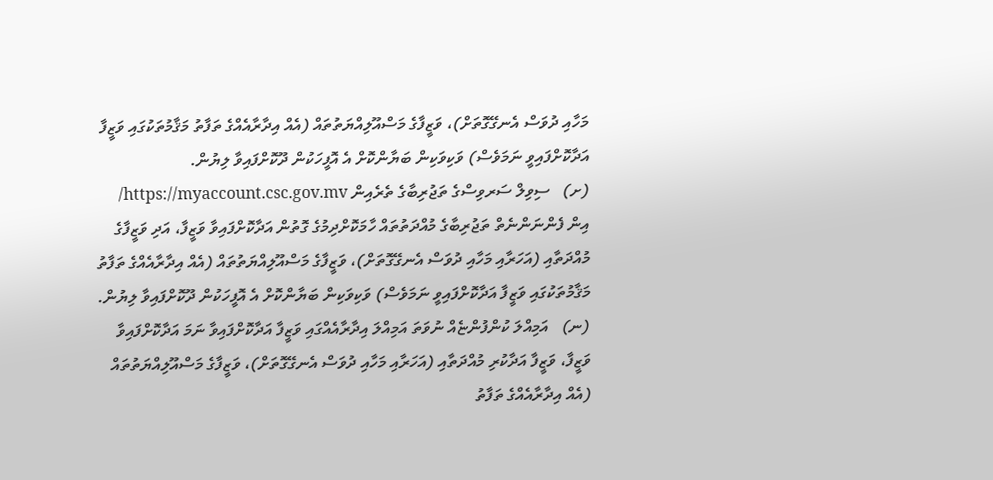މަހާއި ދުވަސް އެނގޭގޮތަށް)، ވަޒީފާގެ މަސްއޫލިއްޔަތުތައް (އެއް އިދާރާއެއްގެ ތަފާތު މަޤާމުތަކުގައި ވަޒީފާ އަދާކޮށްފައިވީ ނަމަވެސް) ވަކިވަކިން ބަޔާންކޮށް އެ އޮފީހަކުން ދޫކޮށްފައިވާ ލިޔުން.
(ށ)   ސިވިލް ސަރވިސްގެ ތަޖުރިބާގެ ތެރެއިން https://myaccount.csc.gov.mv/ އިން ފެންނަންނެތް ތަޖުރިބާގެ މުއްދަތުތައް ހާމަކޮށްދިމުގެ ގޮތުން އަދާކޮށްފައިވާ ވަޒީފާ، އަދި ވަޒީފާގެ މުއްދަތާއި (އަހަރާއި މަހާއި ދުވަސް އެނގޭގޮތަށް)، ވަޒީފާގެ މަސްއޫލިއްޔަތުތައް (އެއް އިދާރާއެއްގެ ތަފާތު މަޤާމުތަކުގައި ވަޒީފާ އަދާކޮށްފައިވީ ނަމަވެސް) ވަކިވަކިން ބަޔާންކޮށް އެ އޮފީހަކުން ދޫކޮށްފައިވާ ލިޔުން.
(ނ)   އަމިއްލަ ކުންފުންޏެއް ނުވަތަ އަމިއްލަ އިދާރާއެއްގައި ވަޒީފާ އަދާކޮށްފައިވާ ނަމަ އަދާކޮށްފައިވާ ވަޒީފާ، ވަޒީފާ އަދާކުރި މުއްދަތާއި (އަހަރާއި މަހާއި ދުވަސް އެނގޭގޮތަށް)، ވަޒީފާގެ މަސްއޫލިއްޔަތުތައް (އެއް އިދާރާއެއްގެ ތަފާތު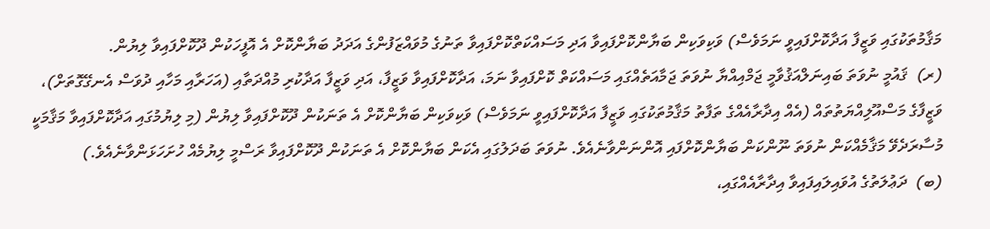މަޤާމުތަކުގައި ވަޒީފާ އަދާކޮށްފައިވީ ނަމަވެސް) ވަކިވަކިން ބަޔާންކޮށްފައިވާ އަދި މަސައްކަތްކޮށްފައިވާ ތަނުގެ މުވައްޒަފުންގެ އަދަދު ބަޔާންކޮށް އެ އޮފީހަކުން ދޫކޮށްފައިވާ ލިޔުން.
(ރ)  ޤައުމީ ނުވަތަ ބައިނަލްއަޤުވާމީ ޖަމްއިއްޔާ ނުވަތަ ޖަމާއަތެއްގައި މަސައްކަތް ކޮށްފައިވާ ނަމަ، އަދާކޮށްފައިވާ ވަޒީފާ، އަދި ވަޒީފާ އަދާކުރި މުއްދަތާއި (އަހަރާއި މަހާއި ދުވަސް އެނގޭގޮތަށް)، ވަޒީފާގެ މަސްއޫލިއްޔަތުތައް (އެއް އިދާރާއެއްގެ ތަފާތު މަޤާމުތަކުގައި ވަޒީފާ އަދާކޮށްފައިވީ ނަމަވެސް) ވަކިވަކިން ބަޔާންކޮށް އެ ތަނަކުން ދޫކޮށްފައިވާ ލިޔުން (މި ލިޔުމުގައި އަދާކޮށްފައިވާ މަޤާމަކީ މުސާރަދެވޭ މަޤާމެއްކަން ނުވަތަ ނޫންކަން ބަޔާންކޮށްފައި އޮންނަންވާނެއެވެ. ނުވަތަ ބަދަލުގައި އެކަން ބަޔާންކޮށް އެ ތަނަކުން ދޫކޮށްފައިވާ ރަސްމީ ލިޔުމެއް ހުށަހަޅަންވާނެއެވެ.)
(ބ)  ދަޢުލަތުގެ އުވައިލައިފައިވާ އިދާރާއެއްގައި،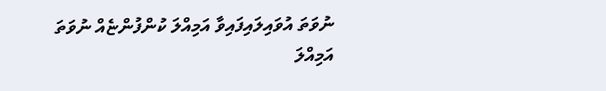ނުވަތަ އުވައިލައިފައިވާ އަމިއްލަ ކުންފުންޏެއް ނުވަތަ އަމިއްލަ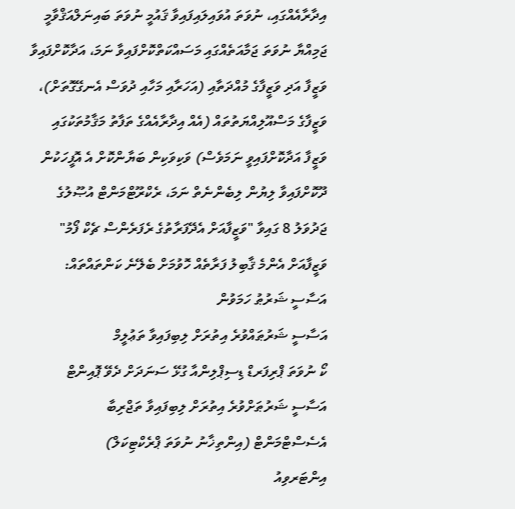އިދާރާއެއްގައި، ނުވަތަ އުވައިލައިފައިވާ ޤައުމީ ނުވަތަ ބައިނަލްއަޤްވާމީ ޖަމިއްޔާ ނުވަތަ ޖަމާއަތެއްގައި މަސައްކަތްކޮށްފައިވާ ނަމަ، އަދާކޮށްފައިވާ ވަޒީފާ އަދި ވަޒީފާގެ މުއްދަތާއި (އަހަރާއި މަހާއި ދުވަސް އެނގޭގޮތަށް)، ވަޒީފާގެ މަސްއޫލިއްޔަތުތައް (އެއް އިދާރާއެއްގެ ތަފާތު މަޤާމުތަކުގައި ވަޒީފާ އަދާކޮށްފައިވީ ނަމަވެސް) ވަކިވަކިން ބަޔާންކޮށް އެ އޮފީހަކުން ދޫކޮށްފައިވާ ލިޔުން ލިބެންނެތް ނަމަ، ރެކްރޫޓްމަންޓް އުޞޫލުގެ ޖަދުވަލު 8 ގައިވާ "ވަޒީފާއަށް އެދޭފަރާތުގެ ރެފަރެންސް ޗެކް ފޯމު"
ވަޒީފާއަށް އެންމެ ޤާބިލު ފަރާތެއް ހޮވުމަށް ބެލޭނެ ކަންތައްތައް:
އަސާސީ ޝަރުޠު ހަމަވުން
އަސާސީ ޝަރުޠައްވުރެ އިތުރަށް ލިބިފައިވާ ތަޢުލީމް
ކޯ ނުވަތަ ޕްރިފަރޑް ޑިސިޕްލިންއާ ގުޅޭ ސަނަދަށް ދެވޭ ޕޮއިންޓް
އަސާސީ ޝަރުޠަށްވުރެ އިތުރަށް ލިބިފައިވާ ތަޖްރިބާ
އެސެސްޓްމަންޓް (އިންތިޚާނު ނުވަތަ ޕްރެކްޓިކަލް)
އިންޓަރވިއު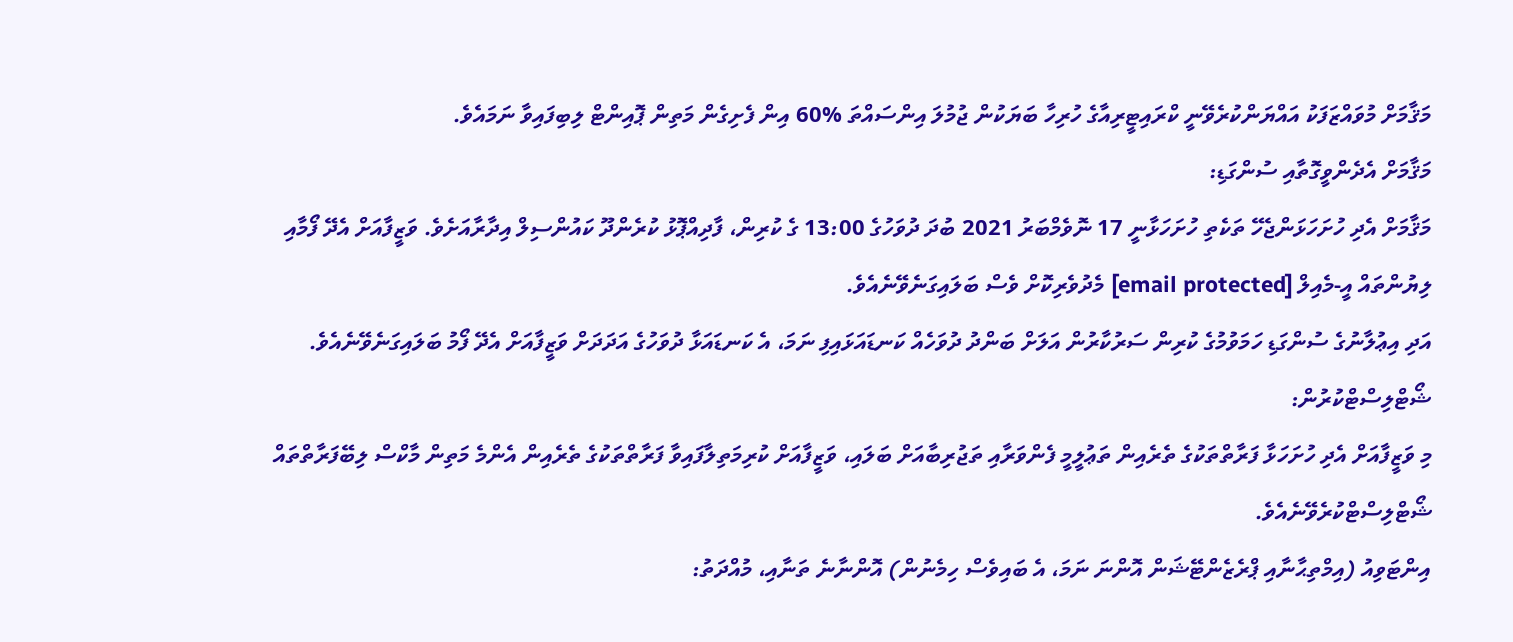މަޤާމަށް މުވައްޒަފަކު އައްޔަންކުރެވޭނީ ކްރައިޓީރިއާގެ ހުރިހާ ބަޔަކުން ޖުމުލަ އިންސައްތަ %60 އިން ފެށިގެން މަތިން ޕޮއިންޓް ލިބިފައިވާ ނަމައެވެ.
މަޤާމަށް އެދެންވީގޮތާއި ސުންގަޑި:
މަޤާމަށް އެދި ހުށަހަޅަންޖެހޭ ތަކެތި ހުށަހަޅާނީ 17 ނޮވެމްބަރު 2021 ބުދަ ދުވަހުގެ 13:00 ގެ ކުރިން، ފާދިއްޕޮޅު ކުރެންދޫ ކައުންސިލް އިދާރާއަށެވެ. ވަޒީފާއަށް އެދޭ ފޯމާއި ލިޔުންތައް އީ-މެއިލް [email protected] މެދުވެރިކޮށް ވެސް ބަލައިގަނެވޭނެއެވެ.
އަދި އިޢުލާނުގެ ސުންގަޑި ހަމަވުމުގެ ކުރިން ސަރުކާރުން އަލަށް ބަންދު ދުވަހެއް ކަނޑައަޅައިފި ނަމަ، އެ ކަނޑައަޅާ ދުވަހުގެ އަދަދަށް ވަޒީފާއަށް އެދޭ ފޯމު ބަލައިގަނެވޭނެއެވެ.
ޝޯޓްލިސްޓްކުރުން:
މި ވަޒީފާއަށް އެދި ހުށަހަޅާ ފަރާތްތަކުގެ ތެރެއިން ތަޢުލީމީ ފެންވަރާއި ތަޖުރިބާއަށް ބަލައި، ވަޒީފާއަށް ކުރިމަތިލާފައިވާ ފަރާތްތަކުގެ ތެރެއިން އެންމެ މަތިން މާކްސް ލިބޭފަރާތްތައް ޝޯޓްލިސްޓްކުރެވޭނެއެވެ.
އިންޓަވިއު (އިމްތިޙާނާއި ޕްރެޒެންޓޭޝަން އޮންނަ ނަމަ، އެ ބައިވެސް ހިމެނުން) އޮންނާނެ ތަނާއި، މުއްދަތު: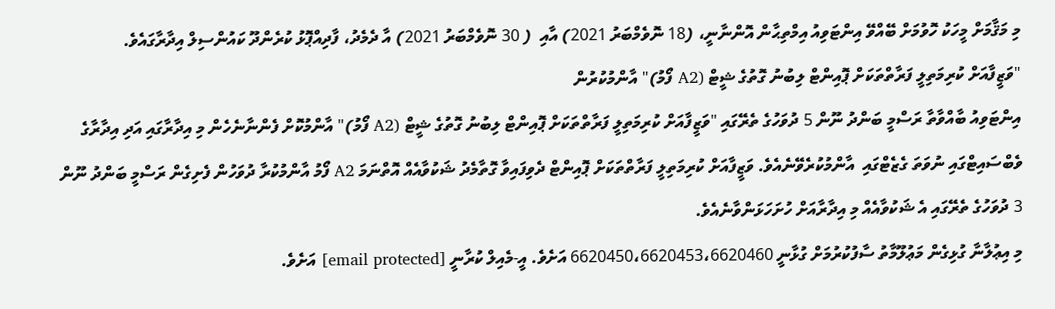މި މަޤާމަށް މީހަކު ހޮވުމަށް ބޭއްވޭ އިންޓަވިއު އިމްތިޙާން އޮންނާނީ، (18 ނޮވެމްބަރު 2021) އާއި  ( 30 ނޮވެމްބަރު 2021) އާ ދެމެދު، ފާދިއްޕޮޅު ކުރެންދޫ ކައުންސިލް އިދާރާގައެވެ.
"ވަޒީފާއަށް ކުރިމަތިލީ ފަރާތްތަކަށް ޕޮއިންޓް ލިބުނު ގޮތުގެ ޝީޓް (A2 ފޯމު)" އާންމުކުރުން
އިންޓަވިއު ބާއްވާތާ ރަސްމީ ބަންދު ނޫން 5 ދުވަހުގެ ތެރޭގައި "ވަޒީފާއަށް ކުރިމަތިލީ ފަރާތްތަކަށް ޕޮއިންޓް ލިބުނު ގޮތުގެ ޝީޓް (A2 ފޯމު)" އާންމުކޮށް ފެންނާނެހެން މި އިދާރާގައި އަދި އިދާރާގެ ވެބްސައިޓްގައި ނުވަތަ ގެޒެޓްގައި  އާންމުކުރެވޭނެއެވެ. ވަޒީފާއަށް ކުރިމަތިލީ ފަރާތްތަކަށް ޕޮއިންޓް ދެވިފައިވާ ގޮތާމެދު ޝަކުވާއެއް އޮތްނަމަ A2 ފޯމު އާންމުކުރާ ދުވަހުން ފެށިގެން ރަސްމީ ބަންދު ނޫން 3 ދުވަހުގެ ތެރޭގައި އެ ޝަކުވާއެއް މި އިދާރާއަށް ހުށަހަޅަންވާނެއެވެ.
މި އިޢުލާނާ ގުޅިގެން މަޢުލޫމާތު ސާފުކުރުމަށް ގުޅާނީ 6620450،6620453،6620460 އަށެވެ. އީ-މެއިލް ކުރާނީ [email protected] އަށެވެ.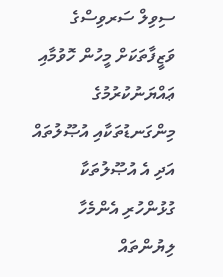ސިވިލް ސަރވިސްގެ ވަޒީފާތަކަށް މީހުން ހޮވުމާއި ޢައްޔަނުކުރުމުގެ މިންގަނޑުތަކާއި އުޞޫލުތައް އަދި އެ އުޞޫލުތަކާ ގުޅުންހުރި އެންމެހާ ލިޔުންތައް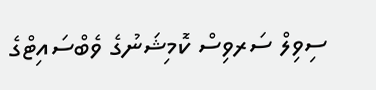ސިވިލް ސަރވިސް ކޮމިޝަނުގެ ވެބްސައިޓްގެ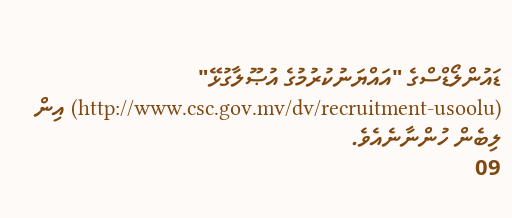ޑައުންލޯޑްސްގެ "އައްޔަނުކުރުމުގެ އުޞޫލާގުޅޭ" (http://www.csc.gov.mv/dv/recruitment-usoolu) އިން ލިބެން ހުންނާނެއެވެ.
09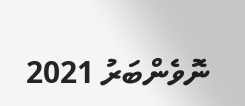ނޮވެންބަރު 2021